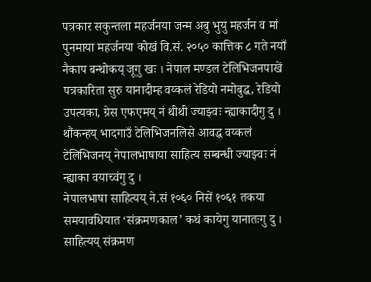पत्रकार सकुन्तला महर्जनया जन्म अबु भुयु महर्जन व मां पुनमाया महर्जनया कोखं वि.सं. २०५० कात्तिक ८ गते नयाँ नैकाप बन्थोकय् जूगु खः । नेपाल मण्डल टेलिभिजनपाखें पत्रकारिता सुरु यानादीम्ह वय्कलं रेडियो नमोबुद्ध, रेडियो उपत्यका, ग्रेस एफएमय् नं थीथी ज्याझ्वः न्ह्याकादीगु दु । थौंकन्हय् भादगाउँ टेलिभिजनलिसे आवद्ध वय्कलं टेलिभिजनय् नेपालभाषाया साहित्य सम्बन्धी ज्याझ्वः नं न्ह्याका वयाच्वंगु दु ।
नेपालभाषा साहित्यय् ने.सं १०६० निसें १०६१ तकया समयावधियात ‘संक्रमणकाल’ कथं कायेगु यानातःगु दु । साहित्यय् संक्रमण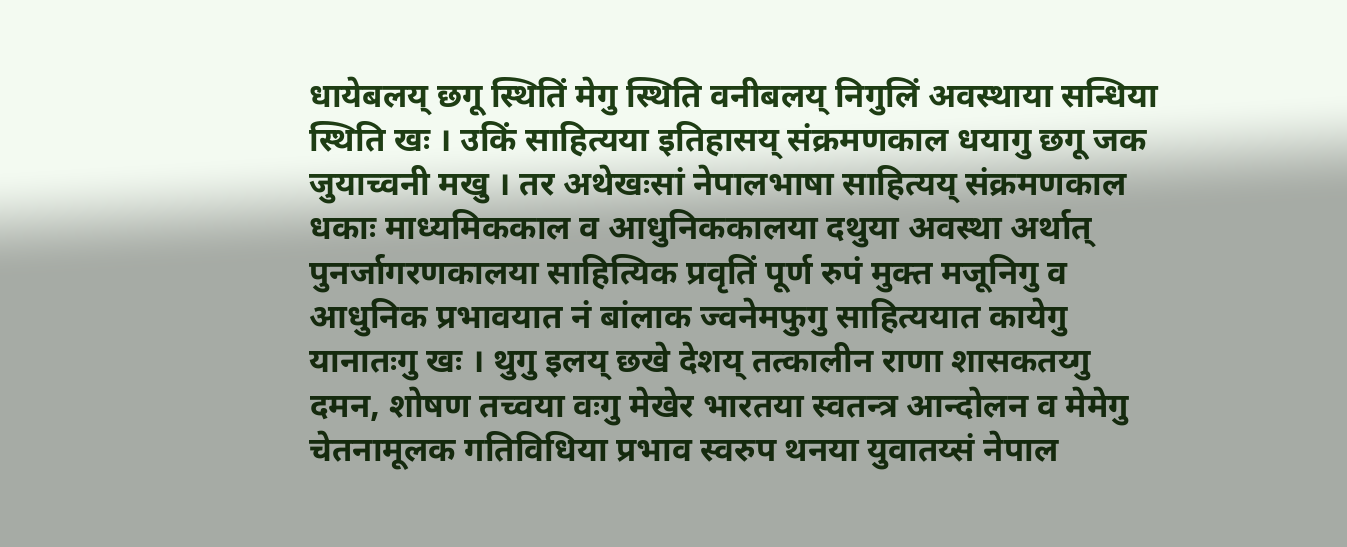धायेबलय् छगू स्थितिं मेगु स्थिति वनीबलय् निगुलिं अवस्थाया सन्धिया स्थिति खः । उकिं साहित्यया इतिहासय् संक्रमणकाल धयागु छगू जक जुयाच्वनी मखु । तर अथेखःसां नेपालभाषा साहित्यय् संक्रमणकाल धकाः माध्यमिककाल व आधुनिककालया दथुया अवस्था अर्थात् पुनर्जागरणकालया साहित्यिक प्रवृतिं पूर्ण रुपं मुक्त मजूनिगु व आधुनिक प्रभावयात नं बांलाक ज्वनेमफुगु साहित्ययात कायेगु यानातःगु खः । थुगु इलय् छखे देशय् तत्कालीन राणा शासकतय्गु दमन, शोषण तच्वया वःगु मेखेर भारतया स्वतन्त्र आन्दोलन व मेमेगु चेतनामूलक गतिविधिया प्रभाव स्वरुप थनया युवातय्सं नेपाल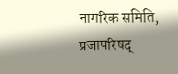नागरिक समिति, प्रजापरिषद्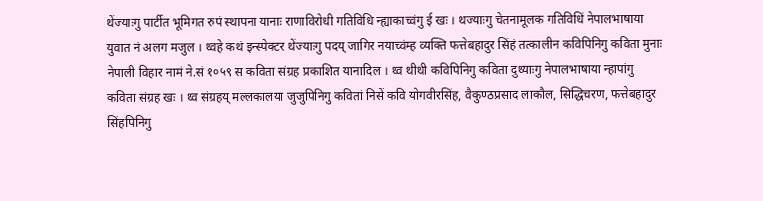थेंज्याःगु पार्टीत भूमिगत रुपं स्थापना यानाः राणाविरोधी गतिविधि न्ह्याकाच्वंगु ई खः । थज्याःगु चेतनामूलक गतिविधिं नेपालभाषाया युवात नं अलग मजुल । थ्वहे कथं इन्स्पेक्टर थेंज्याःगु पदय् जागिर नयाच्वंम्ह व्यक्ति फत्तेबहादुर सिंहं तत्कालीन कविपिनिगु कविता मुनाः नेपाली विहार नामं ने.सं १०५९ स कविता संग्रह प्रकाशित यानादिल । थ्व थीथी कविपिनिगु कविता दुथ्याःगु नेपालभाषाया न्हापांगु कविता संग्रह खः । थ्व संग्रहय् मल्लकालया जुजुपिनिगु कवितां निसें कवि योगवीरसिंह, वैकुण्ठप्रसाद लाकौल, सिद्धिचरण, फत्तेबहादुर सिंहपिनिगु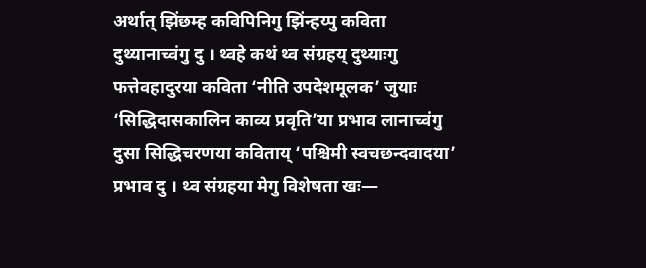अर्थात् झिंछम्ह कविपिनिगु झिंन्हय्पु कविता दुथ्यानाच्वंगु दु । थ्वहे कथं थ्व संग्रहय् दुथ्याःगु फत्तेवहादुरया कविता ‘नीति उपदेशमूलक’ जुयाः ‘सिद्धिदासकालिन काव्य प्रवृति’या प्रभाव लानाच्वंगु दुसा सिद्धिचरणया कविताय् ‘पश्चिमी स्वचछन्दवादया’ प्रभाव दु । थ्व संग्रहया मेगु विशेषता खः—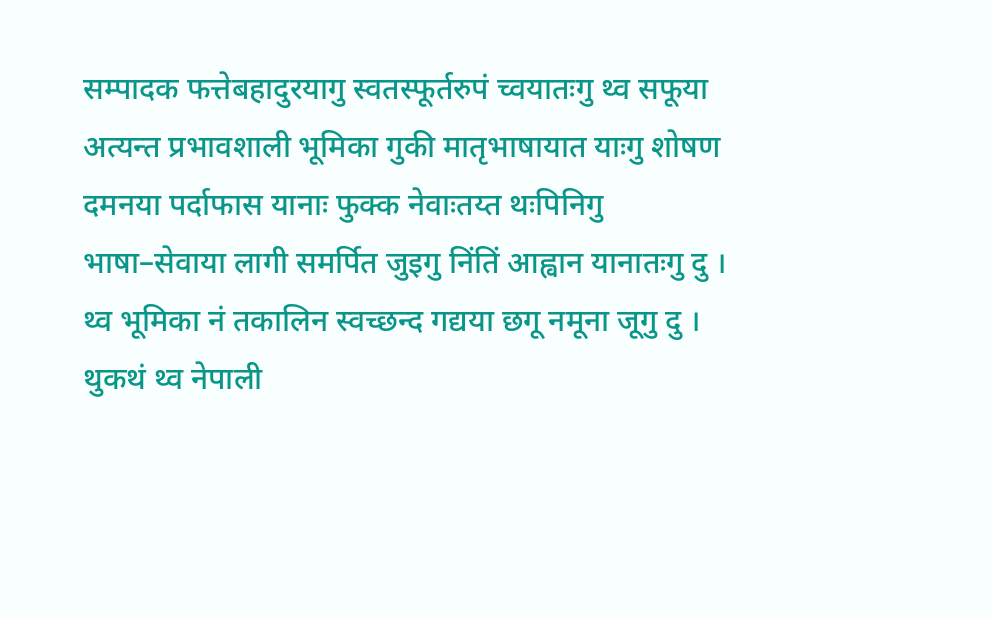सम्पादक फत्तेबहादुरयागु स्वतस्फूर्तरुपं च्वयातःगु थ्व सफूया अत्यन्त प्रभावशाली भूमिका गुकी मातृभाषायात याःगु शोषण दमनया पर्दाफास यानाः फुक्क नेवाःतय्त थःपिनिगु भाषा–सेवाया लागी समर्पित जुइगु निंतिं आह्वान यानातःगु दु । थ्व भूमिका नं तकालिन स्वच्छन्द गद्यया छगू नमूना जूगु दु । थुकथं थ्व नेपाली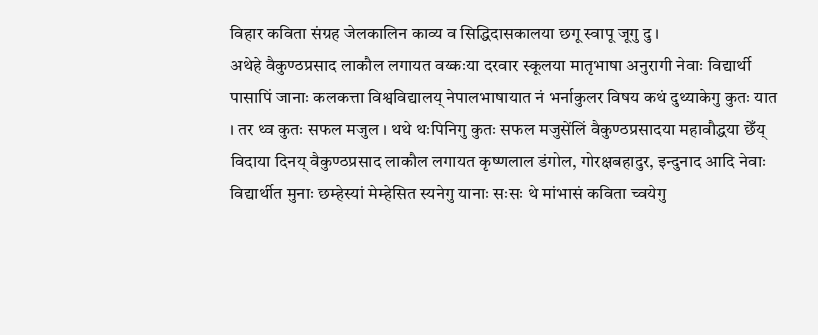विहार कविता संग्रह जेलकालिन काव्य व सिद्धिदासकालया छगू स्वापू जूगु दु ।
अथेहे वैकुण्ठप्रसाद लाकौल लगायत वय्कःया दरवार स्कूलया मातृभाषा अनुरागी नेवाः विद्यार्थी पासापिं जानाः कलकत्ता विश्वविद्यालय् नेपालभाषायात नं भर्नाकुलर विषय कथं दुथ्याकेगु कुतः यात । तर थ्व कुतः सफल मजुल । थथे थःपिनिगु कुतः सफल मजुसेंलिं वैकुण्ठप्रसादया महावौद्धया छेँय् विदाया दिनय् वैकुण्ठप्रसाद लाकौल लगायत कृष्णलाल डंगोल, गोरक्षबहादुर, इन्दुनाद आदि नेवाः विद्यार्थीत मुनाः छम्हेस्यां मेम्हेसित स्यनेगु यानाः सःसः थे मांभासं कविता च्वयेगु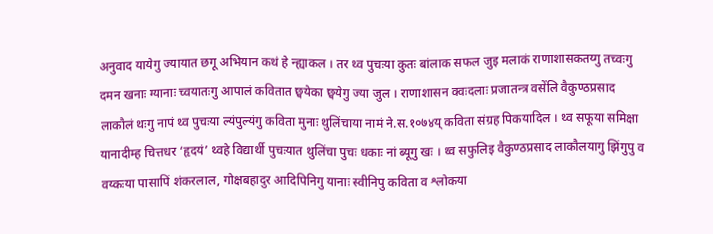अनुवाद यायेगु ज्यायात छगू अभियान कथं हे न्ह्याकल । तर थ्व पुचःया कुतः बांलाक सफल जुइ मलाकं राणाशासकतय्गु तच्वःगु दमन खनाः ग्यानाः च्वयातःगु आपालं कवितात छ्वयेका छ्वयेगु ज्या जुल । राणाशासन क्वःदलाः प्रजातन्त्र वसेंलि वैकुण्ठप्रसाद लाकौलं थःगु नापं थ्व पुचःया ल्यंपुल्यंगु कविता मुनाः थुलिंचाया नामं ने.स.१०७४य् कविता संग्रह पिकयादिल । थ्व सफूया समिक्षा यानादीम्ह चित्तधर ‘हृदयं’ थ्वहे विद्यार्थी पुचःयात थुलिंचा पुचः धकाः नां ब्यूगु खः । थ्व सफुलिइ वैकुण्ठप्रसाद लाकौलयागु झिंगुपु व वय्कःया पासापिं शंकरलाल, गोक्षबहादुर आदिपिनिगु यानाः स्वीनिपु कविता व श्लोकया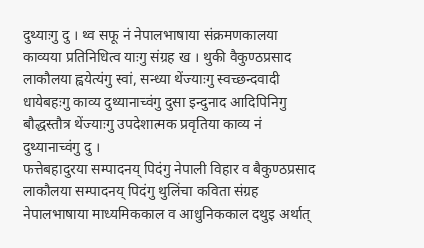दुथ्याःगु दु । थ्व सफू नं नेपालभाषाया संक्रमणकालया काव्यया प्रतिनिधित्व याःगु संग्रह ख । थुकी वैकुण्ठप्रसाद लाकौलया ह्वयेत्यंगु स्वां, सन्ध्या थेंज्याःगु स्वच्छन्दवादी धायेबहःगु काव्य दुथ्यानाच्वंगु दुसा इन्दुनाद आदिपिनिगु बौद्धस्तौत्र थेंज्याःगु उपदेशात्मक प्रवृतिया काव्य नं दुथ्यानाच्वंगु दु ।
फत्तेबहादुरया सम्पादनय् पिदंगु नेपाली विहार व बैकुण्ठप्रसाद लाकौलया सम्पादनय् पिदंगु थुलिंचा कविता संग्रह नेपालभाषाया माध्यमिककाल व आधुनिककाल दथुइ अर्थात्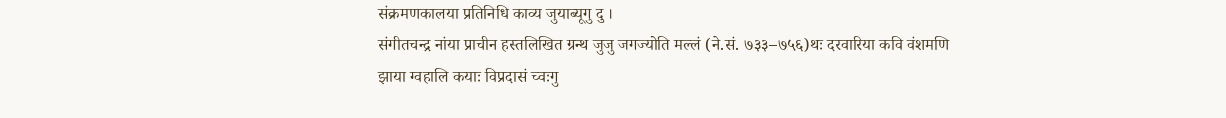संक्रमणकालया प्रतिनिधि काव्य जुयाब्यूगु दु ।
संगीतचन्द्र नांया प्राचीन हस्तलिखित ग्रन्थ जुजु जगज्योति मल्लं (ने.सं. ७३३–७५६)थः दरवारिया कवि वंशमणि झाया ग्वहालि कयाः विप्रदासं च्वःगु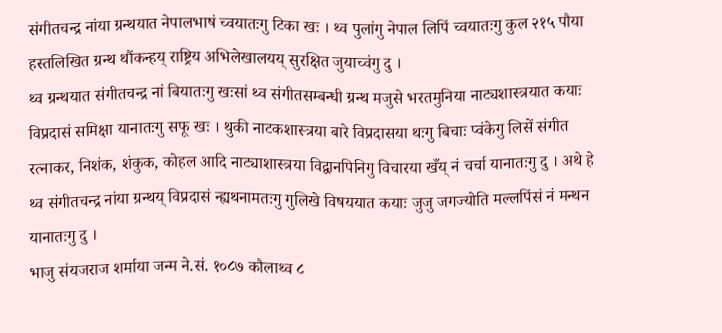संगीतचन्द्र नांया ग्रन्थयात नेपालभाषं च्वयातःगु टिका खः । थ्व पुलांगु नेपाल लिपिं च्वयातःगु कुल २१५ पौया हस्तलिखित ग्रन्थ थौंकन्हय् राष्ट्रिय अभिलेखालयय् सुरक्षित जुयाच्वंगु दु ।
थ्व ग्रन्थयात संगीतचन्द्र नां बियातःगु खःसां थ्व संगीतसम्बन्धी ग्रन्थ मजुसे भरतमुनिया नाट्यशास्त्रयात कयाः विप्रदासं समिक्षा यानातःगु सफू खः । थुकी नाटकशास्त्रया बारे विप्रदासया थःगु बिचाः प्वंकेगु लिसें संगीत रत्नाकर, निशंक, शंकुक, कोहल आदि नाट्याशास्त्रया विद्वानपिनिगु विचारया खँय् नं चर्चा यानातःगु दु । अथे हे थ्व संगीतचन्द्र नांया ग्रन्थय् विप्रदासं न्ह्यथनामतःगु गुलिखे विषययात कयाः जुजु जगज्योति मल्लपिंसं नं मन्थन यानातःगु दु ।
भाजु संयजराज शर्माया जन्म ने.सं. १०८७ कौलाथ्व ८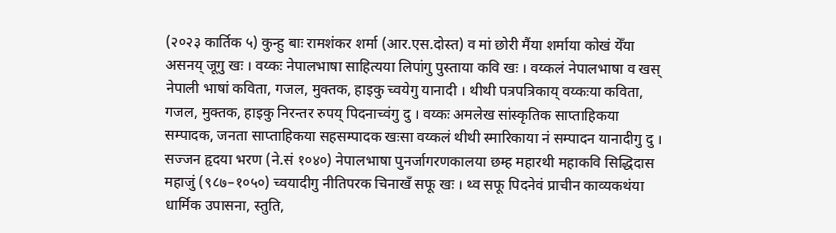(२०२३ कार्तिक ५) कुन्हु बाः रामशंकर शर्मा (आर.एस.दोस्त) व मां छोरी मैंया शर्माया कोखं येँया असनय् जूगु खः । वय्कः नेपालभाषा साहित्यया लिपांगु पुस्ताया कवि खः । वय्कलं नेपालभाषा व खस् नेपाली भाषां कविता, गजल, मुक्तक, हाइकु च्वयेगु यानादी । थीथी पत्रपत्रिकाय् वय्कःया कविता, गजल, मुक्तक, हाइकु निरन्तर रुपय् पिदनाच्वंगु दु । वय्कः अमलेख सांस्कृतिक साप्ताहिकया सम्पादक, जनता साप्ताहिकया सहसम्पादक खःसा वय्कलं थीथी स्मारिकाया नं सम्पादन यानादीगु दु ।
सज्जन हृदया भरण (ने.सं १०४०) नेपालभाषा पुनर्जागरणकालया छम्ह महारथी महाकवि सिद्धिदास महाजुं (९८७–१०५०) च्वयादीगु नीतिपरक चिनाखँ सफू खः । थ्व सफू पिदनेवं प्राचीन काव्यकथंया धार्मिक उपासना, स्तुति,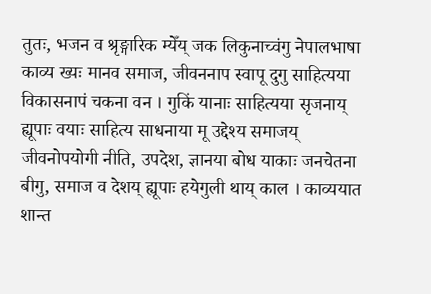तुतः, भजन व श्रृङ्गारिक म्येँय् जक लिकुनाच्वंगु नेपालभाषा काव्य ख्यः मानव समाज, जीवननाप स्वापू दुगु साहित्यया विकासनापं चकना वन । गुकिं यानाः साहित्यया सृजनाय् ह्यूपाः वयाः साहित्य साधनाया मू उद्देश्य समाजय् जीवनोपयोगी नीति, उपदेश, ज्ञानया बोध याकाः जनचेतना बीगु, समाज व देशय् ह्यूपाः हयेगुली थाय् काल । काव्ययात शान्त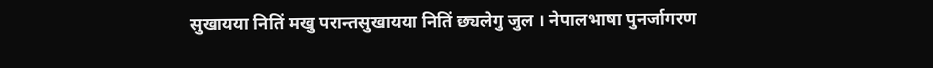सुखायया नितिं मखु परान्तसुखायया नितिं छ्यलेगु जुल । नेपालभाषा पुनर्जागरण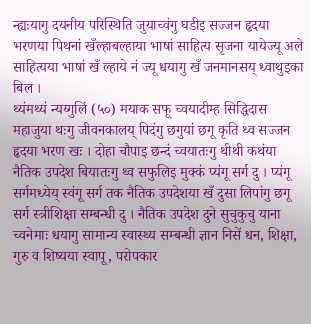न्ह्यःयागु दयनीय परिस्थिति जुयाच्वंगु घडीइ सज्जन हृदया भरणया पिथनां खँल्हाबल्हाया भाषां साहित्य सृजना यायेज्यू अले साहित्यया भाषां खँ ल्हाये नं ज्यू धयागु खँ जनमानसय् ध्वाथुइका बिल ।
थ्यंमथ्यं न्यय्गुलिं (५०) मयाक सफू च्वयादीम्ह सिद्धिदास महाजुया थःगु जीवनकालय् पिदंगु छगुयां छगू कृति थ्व सज्जन हृदया भरण खः । दोहा चौपाइ छन्दं च्वयातःगु थीथी कथंया नैतिक उपदेश बियातःगु थ्व सफुलिइ मुक्कं प्यंगू सर्ग दु । प्यंगू सर्गमध्येय् स्वंगू सर्ग तक नैतिक उपदेशया खँ दुसा लिपांगु छगू सर्ग स्त्रीशिक्षा सम्बन्धी दु । नैतिक उपदेश दुने सुचुकुचु याना च्वनेमाः धयागु सामान्य स्वास्थ्य सम्बन्धी ज्ञान निसें धन, शिक्षा, गुरु व शिष्यया स्वापू, परोपकार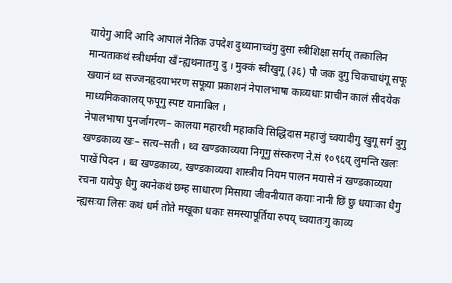यायेगु आदि आदि आपालं नैतिक उपदेश दुथ्यानाच्वंगु दुसा स्त्रीशिक्षा सर्गय् तत्कालिन मान्यताकथं स्त्रीधर्मया खँ न्ह्यथनातःगु दु । मुक्कं स्वीखुगू (३६) पौ जक दुगु चिकचाधंगू सफू खयानं थ्व सज्जनहृदयाभरण सफूया प्रकाशनं नेपालभाषा काव्यधाः प्राचीन कालं सीदयेक माध्यमिककालय् फपूगु स्पष्ट यानाबिल ।
नेपालभाषा पुनर्जागरण– कालया महारथी महाकवि सिद्धिदास महाजुं च्वयादीगु खुगू सर्ग दुगु खण्डकाव्य खः– सत्य–सती । थ्व खण्डकाव्यया निगूगु संस्करण ने.सं १०९६य् लुमन्ति खलः पाखें पिदन । थ्व खण्डकाव्य, खण्डकाव्यया शास्त्रीय नियम पालन मयासे नं खण्डकाव्यया रचना यायेफु धैगु क्यनेकथं छम्ह साधारण मिसाया जीवनीयात कयाः नानी छिं छु धयाःका धैगु न्ह्यसःया लिसः कथं धर्म तोते मखूका धकाः समस्यापूर्तिया रुपय् च्वयातःगु काव्य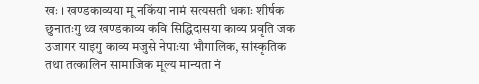खः । खण्डकाव्यया मू नकिंया नामं सत्यसती धकाः शीर्षक छुनातःगु थ्व खण्डकाव्य कवि सिद्धिदासया काव्य प्रवृति जक उजागर याइगु काव्य मजुसे नेपाःया भौगालिक, सांस्कृतिक तथा तत्कालिन सामाजिक मूल्य मान्यता नं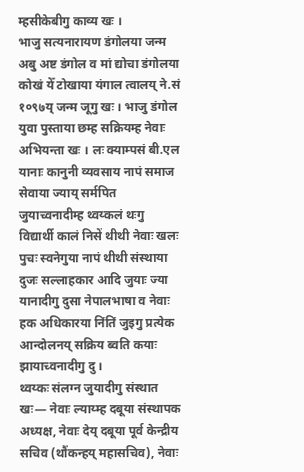म्हसीकेबीगु काव्य खः ।
भाजु सत्यनारायण डंगोलया जन्म अबु अष्ट डंगोल व मां द्योचा डंगोलया कोखं येँ टोखाया यंगाल त्वालय् ने.सं १०९७य् जन्म जूगु खः । भाजु डंगोल युवा पुस्ताया छम्ह सक्रियम्ह नेवाः अभियन्ता खः । लः क्याम्पसं बी.एल यानाः कानुनी व्यवसाय नापं समाज सेवाया ज्याय् सर्मपित जुयाच्वनादीम्ह थ्वय्कलं थःगु विद्यार्थी कालं निसें थीथी नेवाः खलः पुचः स्वनेगुया नापं थीथी संस्थाया दुजः सल्लाहकार आदि जुयाः ज्या यानादीगु दुसा नेपालभाषा व नेवाः हक अधिकारया निंतिं जुइगु प्रत्येक आन्दोलनय् सक्रिय ब्वति कयाः झायाच्वनादीगु दु ।
थ्वय्कः संलग्न जुयादीगु संस्थात खः— नेवाः ल्याय्म्ह दबूया संस्थापक अध्यक्ष, नेवाः देय् दबूया पूर्व केन्द्रीय सचिव (थौंकन्हय् महासचिव), नेवाः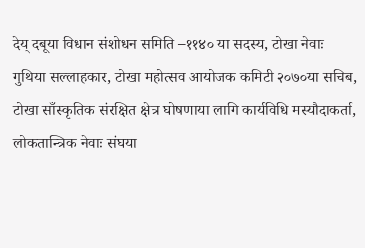देय् दबूया विधान संशोधन समिति –११४० या सदस्य, टोखा नेवाः गुथिया सल्लाहकार, टोखा महोत्सव आयोजक कमिटी २०७०या सचिब, टोखा साँस्कृतिक संरक्षित क्षेत्र घोषणाया लागि कार्यविधि मस्यौदाकर्ता, लोकतान्त्रिक नेवाः संघया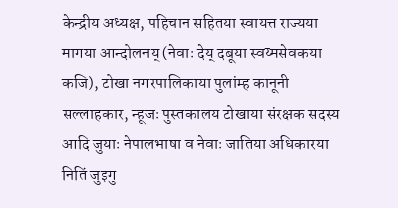केन्द्रीय अध्यक्ष, पहिचान सहितया स्वायत्त राज्यया मागया आन्दोलनय् (नेवाः देय् दबूया स्वय्मसेवकया कजि), टोखा नगरपालिकाया पुलांम्ह कानूनी सल्लाहकार, न्हूजः पुस्तकालय टोखाया संरक्षक सदस्य आदि जुयाः नेपालभाषा व नेवाः जातिया अधिकारया नितिं जुइगु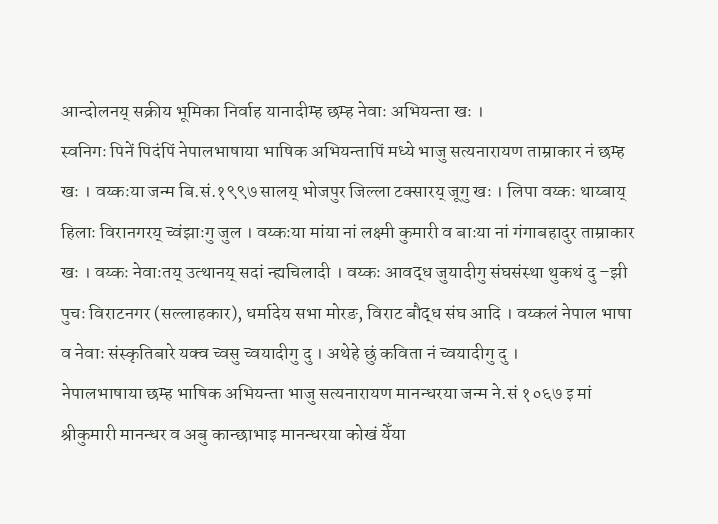आन्दोलनय् सक्रीय भूमिका निर्वाह यानादीम्ह छम्ह नेवाः अभियन्ता खः ।
स्वनिगः पिनें पिदंपिं नेपालभाषाया भाषिक अभियन्तापिं मध्ये भाजु सत्यनारायण ताम्राकार नं छम्ह खः । वय्कःया जन्म बि.सं.१९९७ सालय् भोजपुर जिल्ला टक्सारय् जूगु खः । लिपा वय्कः थाय्बाय् हिलाः विरानगरय् च्वंझाःगु जुल । वय्कःया मांया नां लक्ष्मी कुमारी व बाःया नां गंगाबहादुर ताम्राकार खः । वय्कः नेवाःतय् उत्थानय् सदां न्ह्यचिलादी । वय्कः आवद्ध जुयादीगु संघसंस्था थुकथं दु –झी पुचः विराटनगर (सल्लाहकार), धर्मादेय सभा मोरङ, विराट बौद्ध संघ आदि । वय्कलं नेपाल भाषा व नेवाः संस्कृतिबारे यक्व च्वसु च्वयादीगु दु । अथेहे छुं कविता नं च्वयादीगु दु ।
नेपालभाषाया छम्ह भाषिक अभियन्ता भाजु सत्यनारायण मानन्धरया जन्म ने.सं १०६७ इ मां श्रीकुमारी मानन्धर व अबु कान्छाभाइ मानन्धरया कोखं येँया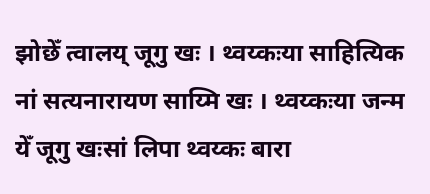झोछेँ त्वालय् जूगु खः । थ्वय्कःया साहित्यिक नां सत्यनारायण साय्मि खः । थ्वय्कःया जन्म येँ जूगु खःसां लिपा थ्वय्कः बारा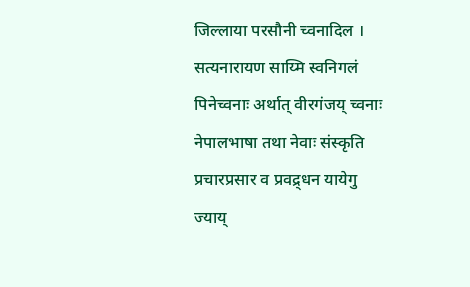जिल्लाया परसौनी च्वनादिल । सत्यनारायण साय्मि स्वनिगलं पिनेच्वनाः अर्थात् वीरगंजय् च्वनाः नेपालभाषा तथा नेवाः संस्कृति प्रचारप्रसार व प्रवद्र्धन यायेगु ज्याय्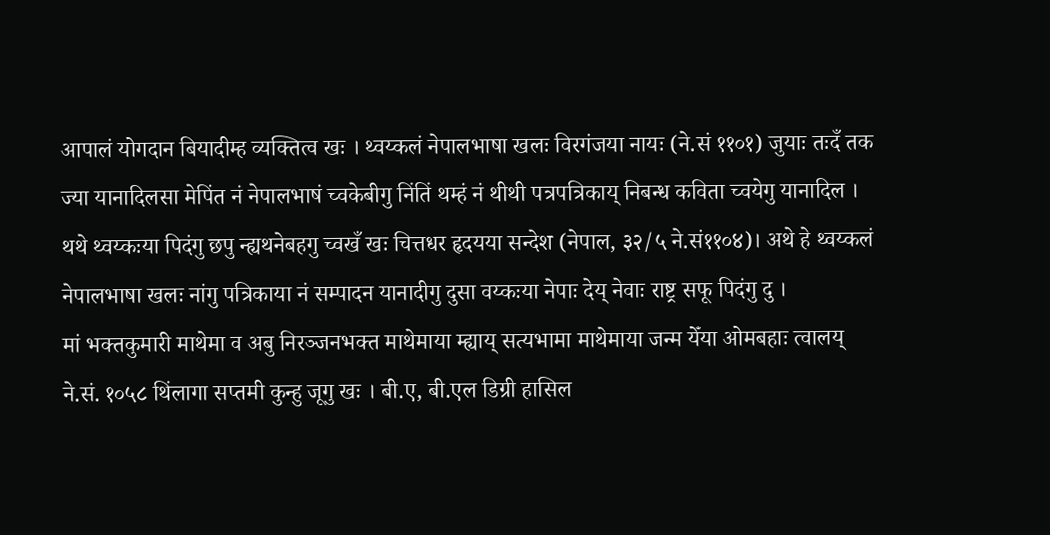आपालं योगदान बियादीम्ह व्यक्तित्व खः । थ्वय्कलं नेपालभाषा खलः विरगंजया नायः (ने.सं ११०१) जुयाः तःदँ तक ज्या यानादिलसा मेपिंत नं नेपालभाषं च्वकेबीगु निंतिं थम्हं नं थीथी पत्रपत्रिकाय् निबन्ध कविता च्वयेगु यानादिल । थथे थ्वय्कःया पिदंगु छपु न्ह्यथनेबहगु च्वखँ खः चित्तधर हृदयया सन्देश (नेपाल, ३२/५ ने.सं११०४)। अथे हे थ्वय्कलं नेपालभाषा खलः नांगु पत्रिकाया नं सम्पादन यानादीगु दुसा वय्कःया नेपाः देय् नेवाः राष्ट्र सफू पिदंगु दु ।
मां भक्तकुमारी माथेमा व अबु निरञ्जनभक्त माथेमाया म्ह्याय् सत्यभामा माथेमाया जन्म येँया ओमबहाः त्वालय् ने.सं. १०५८ थिंलागा सप्तमी कुन्हु जूगु खः । बी.ए, बी.एल डिग्री हासिल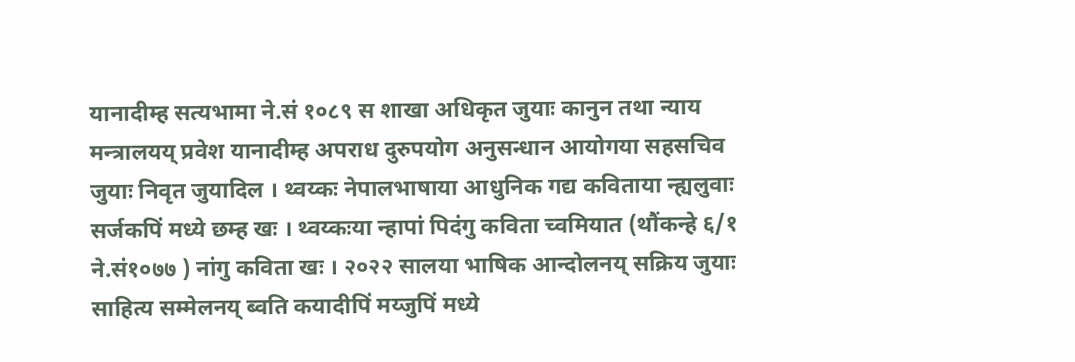यानादीम्ह सत्यभामा ने.सं १०८९ स शाखा अधिकृत जुयाः कानुन तथा न्याय मन्त्रालयय् प्रवेश यानादीम्ह अपराध दुरुपयोग अनुसन्धान आयोगया सहसचिव जुयाः निवृत जुयादिल । थ्वय्कः नेपालभाषाया आधुनिक गद्य कविताया न्ह्यलुवाः सर्जकपिं मध्ये छम्ह खः । थ्वय्कःया न्हापां पिदंगु कविता च्वमियात (थौंकन्हे ६/१ ने.सं१०७७ ) नांगु कविता खः । २०२२ सालया भाषिक आन्दोलनय् सक्रिय जुयाः साहित्य सम्मेलनय् ब्वति कयादीपिं मय्जुपिं मध्ये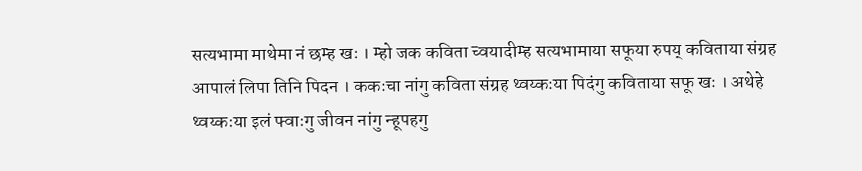सत्यभामा माथेमा नं छम्ह खः । म्हो जक कविता च्वयादीम्ह सत्यभामाया सफूया रुपय् कविताया संग्रह आपालं लिपा तिनि पिदन । ककःचा नांगु कविता संग्रह थ्वय्कःया पिदंगु कविताया सफू खः । अथेहे थ्वय्कःया इलं फ्वाःगु जीवन नांगु न्हूपहगु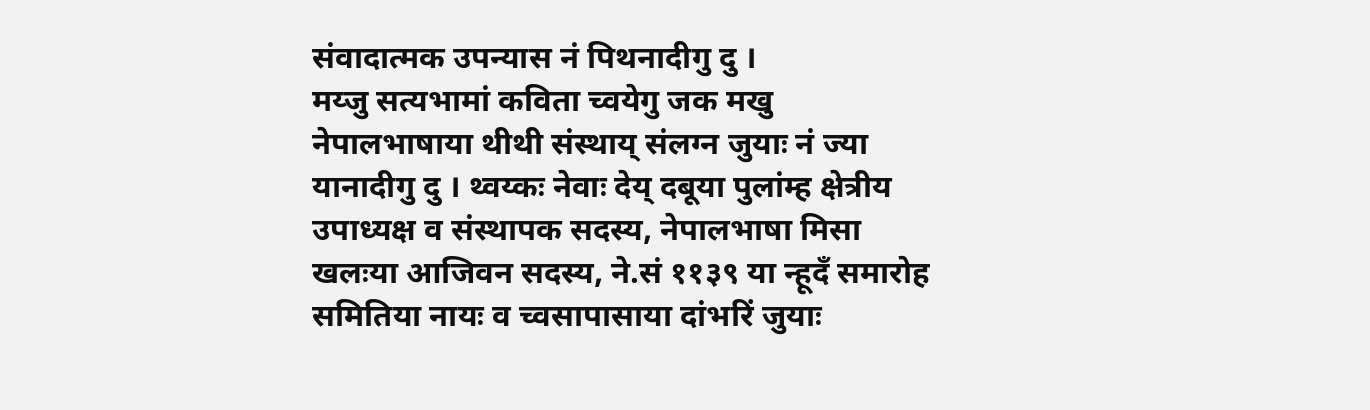संवादात्मक उपन्यास नं पिथनादीगु दु ।
मय्जु सत्यभामां कविता च्वयेगु जक मखु नेपालभाषाया थीथी संस्थाय् संलग्न जुयाः नं ज्या यानादीगु दु । थ्वय्कः नेवाः देय् दबूया पुलांम्ह क्षेत्रीय उपाध्यक्ष व संस्थापक सदस्य, नेपालभाषा मिसा खलःया आजिवन सदस्य, ने.सं ११३९ या न्हूदँ समारोह समितिया नायः व च्वसापासाया दांभरिं जुयाः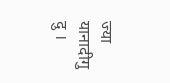ज्या यानादीगु दु ।